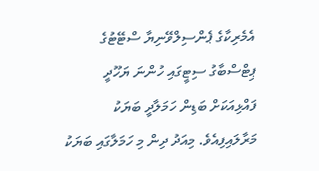އެމެރިކާގެ ޕެންސިލްވޭނިޔާ ސްޓޭޓުގެ ޕިޓްސްބާގު ސިޓީގައި ހުންނަ ޔަހޫދީ ފައްޅިއަކަށް ބަޑިން ހަމަލާދީ ބަޔަކު މަރާލައިފިއެވެ. މިއަދު ދިން މި ހަމަލާގައި ބަޔަކު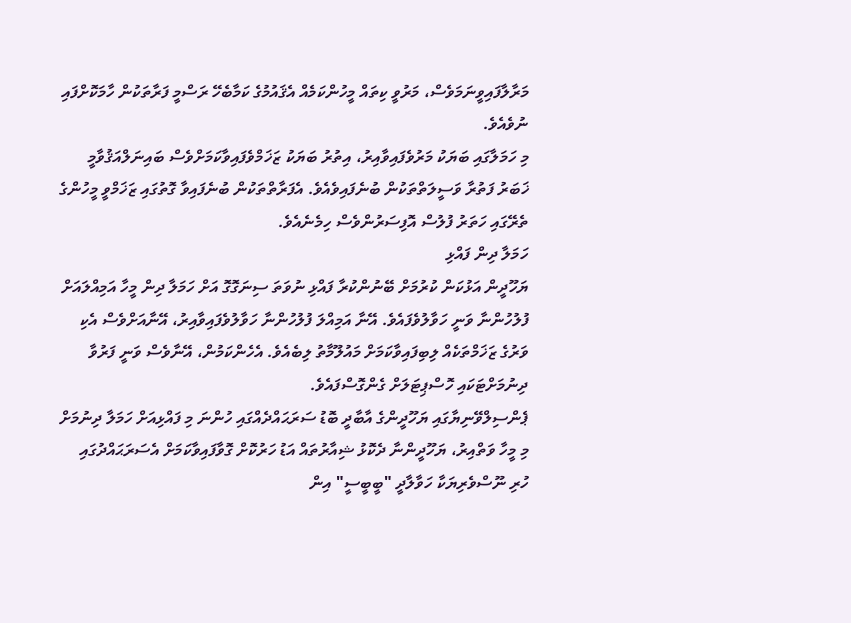މަރާލާފައިވީނަމަވެސް، މަރުވީ ކިތައް މީހުންކަމެއް އެޤައުމުގެ ކަމާބެހޭ ރަސްމީ ފަރާތަކުން ހާމަކޮށްފައި ނުވެއެވެ.
މި ހަމަލާގައި ބަޔަކު މަރުވެފައިވާއިރު، އިތުރު ބަޔަކު ޒަޚަމްވެފައިވާކަމަށްވެސް ބައިނަލްއަޤުވާމީ ޚަބަރު ފަތުރާ ވަސީލަތްތަކުން ބުނެފައިވެއެވެ. އެފަރާތްތަކުން ބުނެފައިވާ ގޮތުގައި ޒަޚަމްވީ މީހުންގެ ތެރޭގައި ހަތަރު ފުލުސް އޮފިސަރުންވެސް ހިމެނެއެވެ.
ހަމަލާ ދިން ފައްޅި
ޔަހޫދީން އަޅުކަން ކުރުމަށް ބޭނުންކުރާ ފައްޅި ނުވަތަ ސިނަގޮގޮ އަށް ހަމަލާ ދިން މީހާ އަމިއްލައަށް ފުލުހުންނާ ވަނީ ހަވާލުވެފައެވެ. އޭނާ އަމިއްލަ ފުލުހުންނާ ހަވާލުވެފައިވާއިރު، އޭނާއަށްވެސް އެކި ވަރުގެ ޒަޚަމްތަކެއް ލިބިފައިވާކަމަށް މައުލޫމާތު ލިބެއެވެ. އެހެންކަމުން، އޭނާވެސް ވަނީ ފަރުވާ ދިނުމަށްޓަކައި ހޮސްޕިޓަލަށް ގެންގޮސްފައެވެ.
ޕެންސިލްވޭނިޔާގައި ޔަހޫދީންގެ އާބާދީ ބޮޑު ސަރަޙައްދެއްގައި ހުންނަ މި ފައްޅިއަށް ހަމަލާ ދިނުމަށް މި މީހާ ވަތްއިރު، ޔަހޫދީންނާ ދެކޮޅު ޝިއާރުތައް އަޑު ހަރުކޮށް ގޮވާފައިވާކަމަށް އެސަރަޙައްދުގައި ހުރި ނޫސްވެރިޔަކާ ހަވާލާދީ "ބީބީސީ" އިން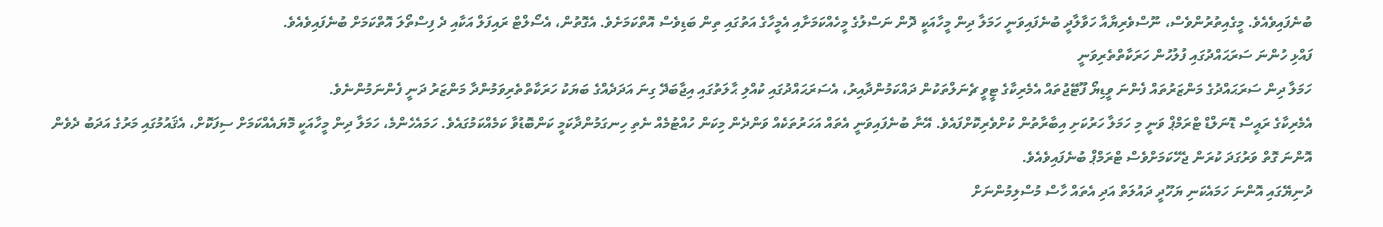ބުނެފައިވެއެވެ. މީގެއިތުރުންވެސް، ނޫސްވެރިޔާއާ ހަވާލާދީ ބުނެފައިވަނީ ހަމަލާ ދިން މީހާއަކީ ދޮން ނަސްލުގެ މީހެއްކަމަށާއި އެމީހާގެ އަތުގައި ތިން ބަޑިވެސް އޮތްކަމަށެވެ. އެގޮތުން، އެސޯލްޓް ރައިފަލް އަކާއި ދެ ފިސްތޯލަ އޮތްކަމަށް ބުނެފައިވެއެވެ.
ފައްޅި ހުންނަ ސަރަޙައްދުގައި ފުލުހުން ހަރަކާތްތެރިވަނީ
ހަމަލާ ދިން ސަރަޙައްދުގެ މަންޒަރުތައް ފެންނަ ވީޑިޔޯ ފޫޓޭޖުތައް އެމެރިކާގެ ޓީވީ ޗެނަލްތަކުން ދައްކަމުންދާއިރު، އެސަރަޙައްދުގައި ކުއްލި ޙާލަތުގައި އިޖާބަދޭ ގިނަ އަދަދެއްގެ ބަޔަކު ހަރަކާތްތެރިވަމުންދާ މަންޒަރު ދަނީ ފެންނަމުންނެވެ.
އެމެރިކާގެ ރައީސް ޑޮނަލްޑް ޓްރަމްޕް ވަނީ މި ހަމަލާ ހަރުކަށި އިބާރާތުން ކުށްވެރިކޮށްފައެވެ. އޭނާ ބުނެފައިވަނީ އެތައް އަހަރުތަކެއް ވަންދެން މިކަން ހުއްޓުމެއް ނެތި ހިނގަމުންދާކަމީ ކަންބޮޑުވާ ކަމެއްކަމުގައެވެ. ހަމައެހެންމެ، ހަމަލާ ދިން މީހާއަކީ މޮޔައެއްކަމަށް ސިފަކޮށް، އެޤައުމުގައި މަރުގެ އަދަބު ދެވެން އޮންނަ ގޮތް ވަރުގަދަ ކުރަން ޖެހޭކަމަށްވެސް ޓްރަމްޕް ބުނެފައިވެއެވެ.
ދުނިޔޭގައި އޮންނަ ހަމައެކަނި ޔަހޫދީ ދައުލަތް އަދި އެތައް ހާސް މުސްލިމުންނަށް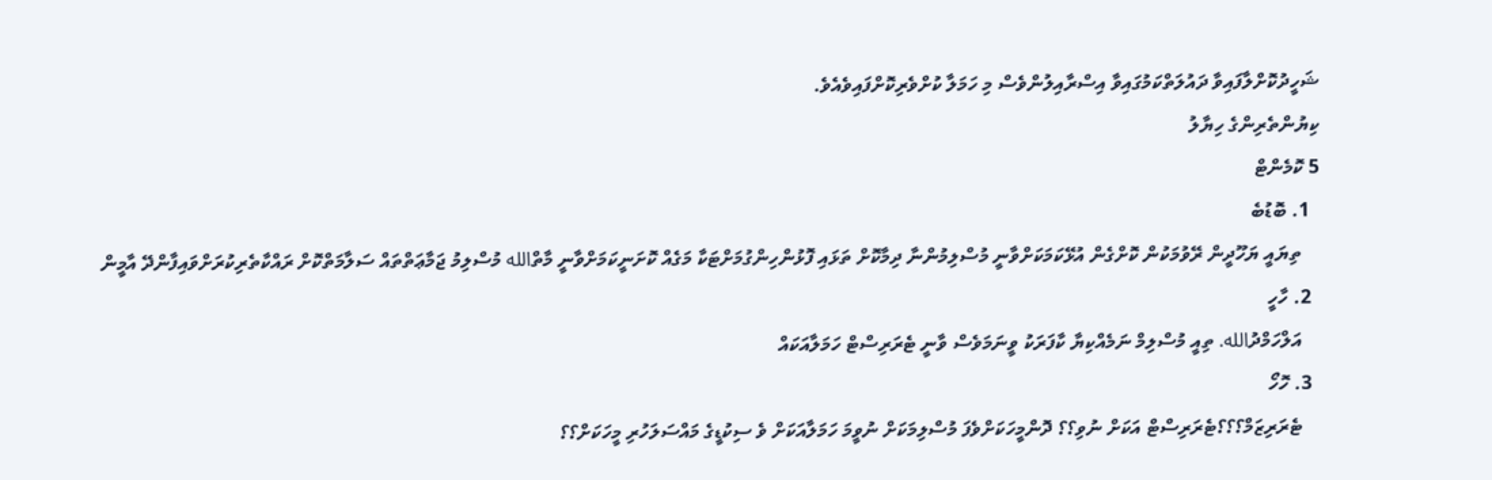ޝަހީދުކޮށްލާފައިވާ ދައުލަތްކަމުގައިވާ އިސްރާއިލުންވެސް މި ހަމަލާ ކުށްވެރިކޮށްފައިވެއެވެ.
ކިޔުންތެރިންގެ ހިޔާލު
5 ކޮމެންޓް
  1. ބޮޑުބެ
    ތިޔައީ ޔަހޫދީން ރޭވުމަކުން ކޮށްގެން އުޅޭކަމަކަށްވާނީ މުސްލިމުންނާ ދިމާކޮށް ތަޅައި ފޮޅުންހިންގުމަށްޓަކާ މަގެއް ކޮށަނީކަމަށްވާނީ މާތްالله މުސްލިމު ޖަމާޢަތްތައް ސަލާމަތްކޮށް ރައްކާތެރިކުރަށްވައިފާންދޭ އާމީން
  2. ހާހީ
    އަލްހަމްދުالله. ތިއީ މުސްލިމް ނަމެއްކިޔާ ކާފަރަކު ވީނަމަވެސް ވާނީ ޓެރަރިސްޓް ހަމަލާއަކައް
  3. ހޮހޯ
    ޓެރަރިޒަމް؟؟؟ޓެރަރިސްޓް އަކަށް ނުވި؟؟ ދޮންމީހަކަށްވެފަ މުސްލިމަކަށް ނުވީމަ ހަމަލާއަކަށް ވެ ސިކުޑީގެ މައްސަލަހުރި މީހަކަށް؟؟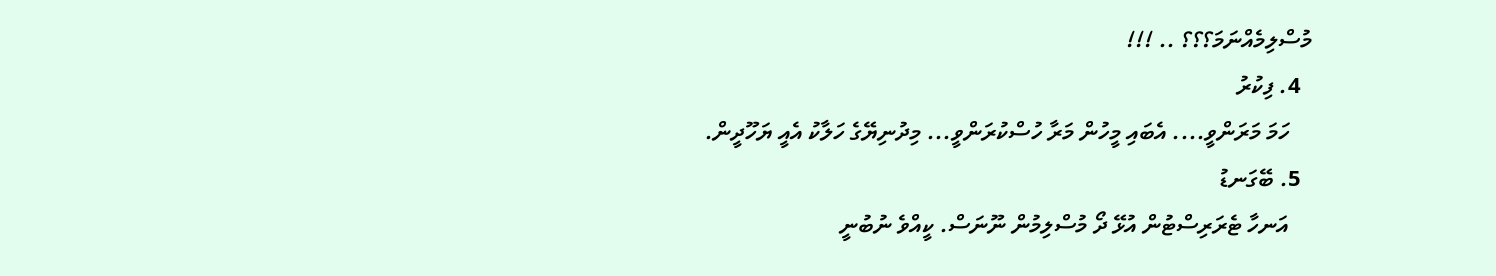މުސްލިމެއްނަމަ؟؟؟ .. !!!
  4. ފިކުރު
    ހަމަ މަރަންވީ.... އެބައި މީހުން މަރާ ހުސްކުރަންވީ... މިދުނިޔޭގެ ހަލާކު އެއީ ޔަހޫދީން.
  5. ބޭގަނޑު
    އަނހާ ޓެރަރިސްޓުން އުޅޭ ދޯ މުސްލިމުން ނޫނަސް. ކީއްވެ ނުބުނީ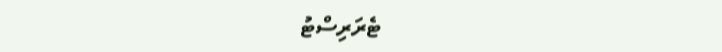ޓެރަރިސްޓު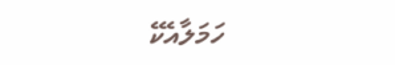ހަމަލާއެކޭ